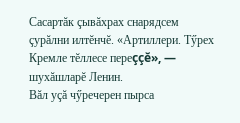Сасартăк çывăхрах снарядсем çурăлни илтĕнчĕ. «Артиллери. Тӳрех Кремле тĕллесе переççĕ», — шухăшларĕ Ленин.
Вăл уçă чӳречерен пырса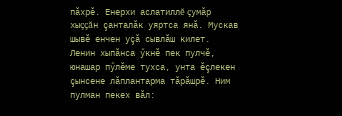пăхрĕ. Енерхи аслатиллĕ çумăр хыççăн çанталăк уяртса янă. Мускав шывĕ енчен уçă сывлăш килет. Ленин хыпăнса ӳкнĕ пек пулчĕ, юнашар пӳлĕме тухса, унта ĕçлекен çынсене лăплантарма тăрăшрĕ. Ним пулман пекех вăл: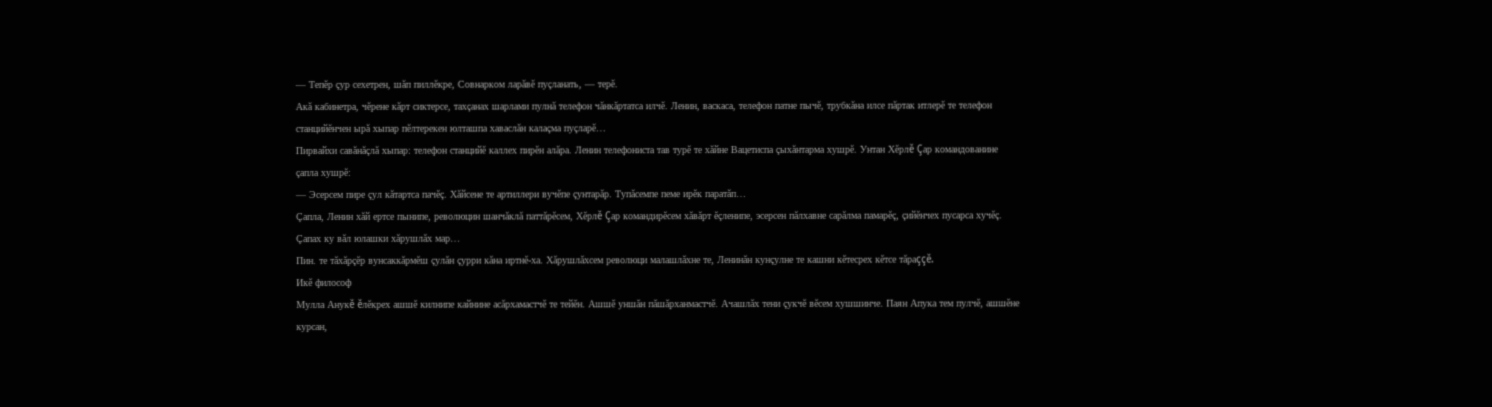— Тепĕр çур сехетрен, шăп пиллĕкре, Совнарком ларăвĕ пуçланать, — терĕ.
Акă кабинетра, чĕрене кăрт сиктерсе, тахçанах шарлами пулнă телефон чăнкăртатса илчĕ. Ленин, васкаса, телефон патне пычĕ, трубкăна илсе пăртак итлерĕ те телефон станцийĕнчен ырă хыпар пĕлтерекен юлташпа хаваслăн калаçма пуçларĕ…
Пирвайхи савăнăçлă хыпар: телефон станцийĕ каллех пирĕн алăра. Ленин телефониста тав турĕ те хăйне Вацетиспа çыхăнтарма хушрĕ. Унтан Хĕрлĕ Çар командованине çапла хушрĕ:
— Эсерсем пире çул кăтартса пачĕç. Хăйсене те артиллери вучĕпе çунтарăр. Тупăсемпе пеме ирĕк паратăп…
Çапла, Ленин хăй ертсе пынипе, революцин шанчăклă паттăрĕсем, Хĕрлĕ Çар командирĕсем хăвăрт ĕçленипе, эсерсен пăлхавне сарăлма памарĕç, çийĕнчех пусарса хучĕç.
Çапах ку вăл юлашки хăрушлăх мар…
Пин. те тăхăрçĕр вунсаккăрмĕш çулăн çурри кăна иртнĕ-ха. Хăрушлăхсем революци малашлăхне те, Ленинăн кунçулне те кашни кĕтесрех кĕтсе тăраççĕ.
Икĕ философ
Мулла Анукĕ ĕлĕкрех ашшĕ килнипе кайнине асăрхамастчĕ те тейĕн. Ашшĕ уншăн пăшăрханмастчĕ. Ачашлăх тени çукчĕ вĕсем хушшинче. Паян Апука тем пулчĕ, ашшĕне курсан,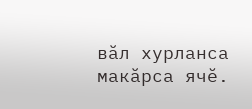вăл хурланса макăрса ячĕ.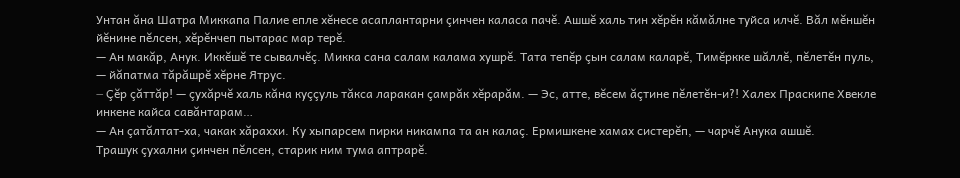Унтан ăна Шатра Миккапа Палие епле хĕнесе асаплантарни çинчен каласа пачĕ. Ашшĕ халь тин хĕрĕн кăмăлне туйса илчĕ. Вăл мĕншĕн йĕнине пĕлсен, хĕрĕнчеп пытарас мар терĕ.
— Ан макăр, Анук. Иккĕшĕ те сывалчĕç. Микка сана салам калама хушрĕ. Тата тепĕр çын салам каларĕ, Тимĕркке шăллĕ, пĕлетĕн пуль, — йăпатма тăрăшрĕ хĕрне Ятрус.
— Çĕр çăттăр! — çухăрчĕ халь кăна куççуль тăкса ларакан çамрăк хĕрарăм. — Эс, атте, вĕсем ăçтине пĕлетĕн-и?! Халех Праскипе Хвекле инкене кайса савăнтарам…
— Ан çатăлтат-ха, чакак хăраххи. Ку хыпарсем пирки никампа та ан калаç. Ермишкене хамах систерĕп, — чарчĕ Анука ашшĕ.
Трашук çухални çинчен пĕлсен, старик ним тума аптрарĕ.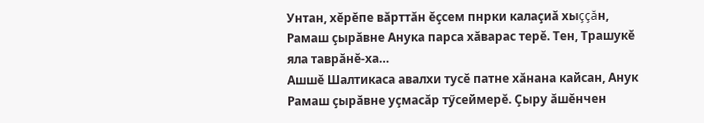Унтан, хĕрĕпе вăрттăн ĕçсем пнрки калаçиă хыççăн, Рамаш çырăвне Анука парса хăварас терĕ. Тен, Трашукĕ яла таврăнĕ-ха…
Ашшĕ Шалтикаса авалхи тусĕ патне хăнана кайсан, Анук Рамаш çырăвне уçмасăр тӳсеймерĕ. Çыру ăшĕнчен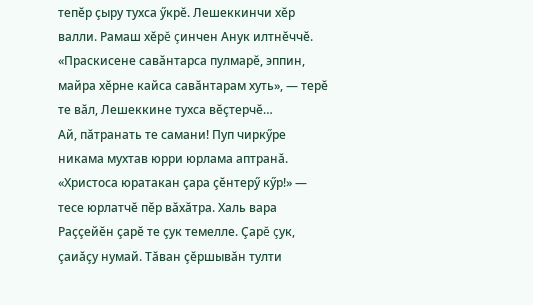тепĕр çыру тухса ӳкрĕ. Лешеккинчи хĕр валли. Рамаш хĕрĕ çинчен Анук илтнĕччĕ.
«Праскисене савăнтарса пулмарĕ, эппин, майра хĕрне кайса савăнтарам хуть», — терĕ те вăл, Лешеккине тухса вĕçтерчĕ…
Ай, пăтранать те самани! Пуп чиркӳре никама мухтав юрри юрлама аптранă. «Христоса юратакан çара çĕнтерӳ кӳр!» — тесе юрлатчĕ пĕр вăхăтра. Халь вара Раççейĕн çарĕ те çук темелле. Çарĕ çук, çаиăçу нумай. Тăван çĕршывăн тулти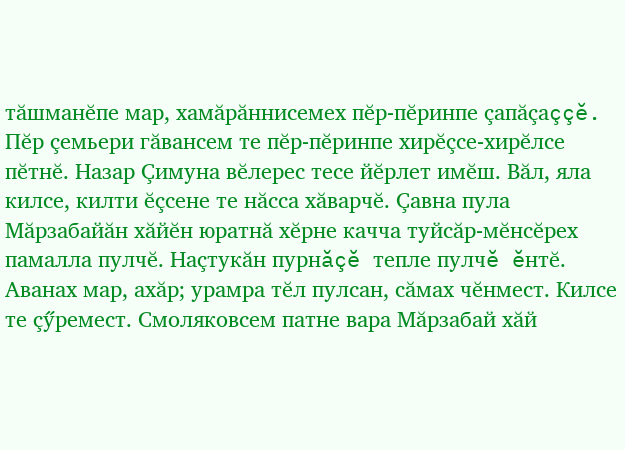тăшманĕпе мар, хамăрăннисемех пĕр-пĕринпе çапăçаççĕ.
Пĕр çемьери гăвансем те пĕр-пĕринпе хирĕçсе-хирĕлсе пĕтнĕ. Назар Çимуна вĕлерес тесе йĕрлет имĕш. Вăл, яла килсе, килти ĕçсене те нăсса хăварчĕ. Çавна пула Мăрзабайăн хăйĕн юратнă хĕрне качча туйсăр-мĕнсĕрех памалла пулчĕ. Наçтукăн пурнăçĕ тепле пулчĕ ĕнтĕ. Аванах мар, ахăр; урамра тĕл пулсан, сăмах чĕнмест. Килсе те çӳремест. Смоляковсем патне вара Мăрзабай хăй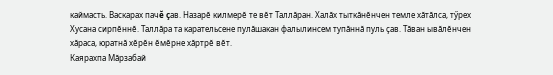каймасть. Васкарах пачĕ çав. Назарĕ килмерĕ те вĕт Таллăран. Халăх тыткăнĕнчен темле хăтăлса, тӳрех Хусана сирпĕннĕ. Таллăра та карательсене пулăшакан фалылинсем тупăннă пуль çав. Тăван ывăлĕнчен хăраса, юратнă хĕрĕн ĕмĕрне хăртрĕ вĕт.
Каярахпа Мăрзабай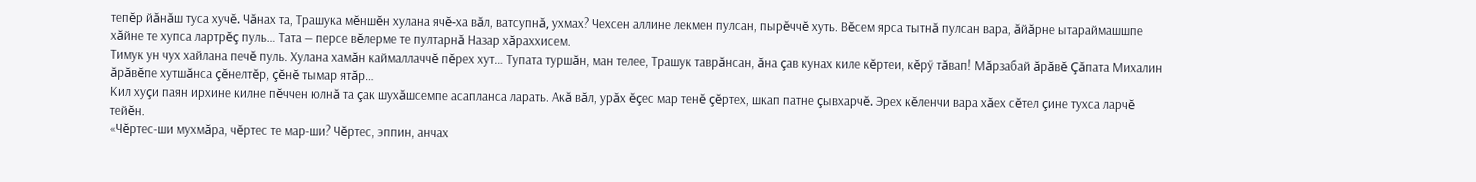тепĕр йăнăш туса хучĕ. Чăнах та, Трашука мĕншĕн хулана ячĕ-ха вăл, ватсупнă, ухмах? Чехсен аллине лекмен пулсан, пырĕччĕ хуть. Вĕсем ярса тытнă пулсан вара, ăйăрне ытараймашшпе хăйне те хупса лартрĕç пуль… Тата — персе вĕлерме те пултарнă Назар хăраххисем.
Тимук ун чух хайлана печĕ пуль. Хулана хамăн каймаллаччĕ пĕрех хут… Тупата туршăн, ман телее, Трашук таврăнсан, ăна çав кунах киле кĕртеи, кĕрӳ тăвап! Мăрзабай ăрăвĕ Çăпата Михалин ăрăвĕпе хутшăнса çĕнелтĕр, çĕнĕ тымар ятăр…
Кил хуçи паян ирхине килне пĕччен юлнă та çак шухăшсемпе асапланса ларать. Акă вăл, урăх ĕçес мар тенĕ çĕртех, шкап патне çывхарчĕ. Эрех кĕленчи вара хăех сĕтел çине тухса ларчĕ тейĕн.
«Чĕртес-ши мухмăра, чĕртес те мар-ши? Чĕртес, эппин, анчах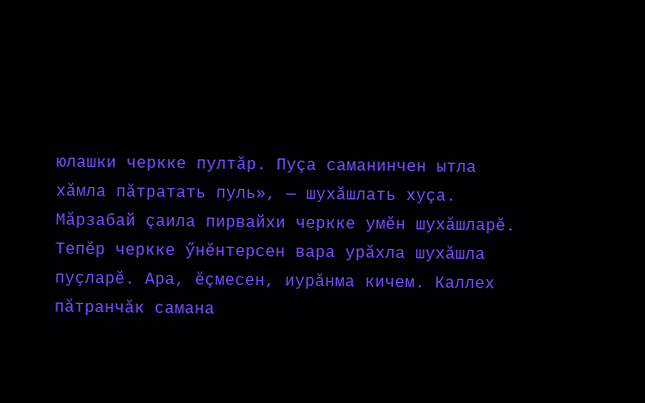юлашки черкке пултăр. Пуçа саманинчен ытла хăмла пăтратать пуль», — шухăшлать хуçа.
Мăрзабай çаила пирвайхи черкке умĕн шухăшларĕ. Тепĕр черкке ӳнĕнтерсен вара урăхла шухăшла пуçларĕ. Ара, ĕçмесен, иурăнма кичем. Каллех пăтранчăк самана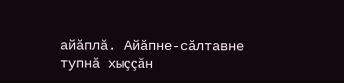айăплă. Айăпне-сăлтавне тупнă хыççăн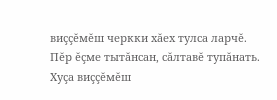виççĕмĕш черкки хăех тулса ларчĕ. Пĕр ĕçме тытăнсан, сăлтавĕ тупăнать. Хуçа виççĕмĕш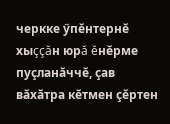черкке ӳпĕнтернĕ хыççăн юрă ĕнĕрме пуçланăччĕ, çав вăхăтра кĕтмен çĕртен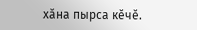хăна пырса кĕчĕ.